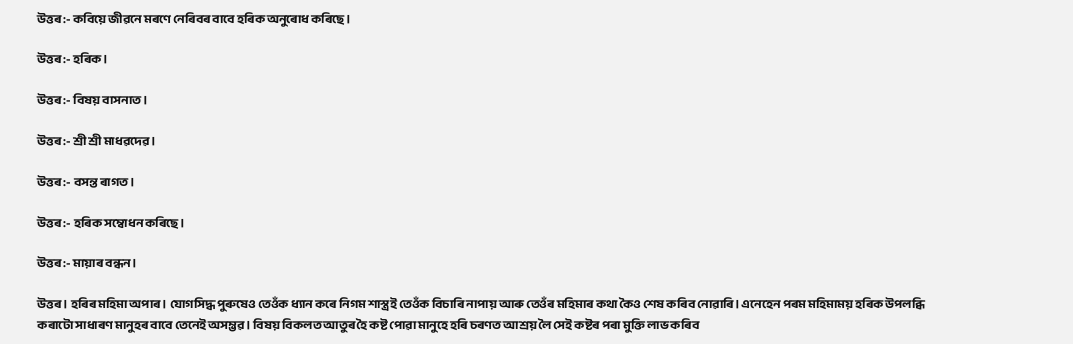উত্তৰ:- কবিয়ে জীৱনে মৰণে নেৰিবৰ বাবে হৰিক অনুৰোধ কৰিছে।

উত্তৰ:- হৰিক।

উত্তৰ:- বিষয় বাসনাত।

উত্তৰ:- শ্ৰী শ্ৰী মাধৱদেৱ।

উত্তৰ:- বসন্ত ৰাগত।

উত্তৰ:- হৰিক সম্বোধন কৰিছে।

উত্তৰ:- মায়াৰ বন্ধন।

উত্তৰ। হৰিৰ মহিমা অপাৰ। যোগসিদ্ধ পুৰুষেও তেওঁক ধ্যান কৰে নিগম শাস্ত্ৰই তেওঁক বিচাৰি নাপায় আৰু তেওঁৰ মহিমাৰ কথা কৈও শেষ কৰিব নোৱাৰি। এনেহেন পৰম মহিমাময় হৰিক উপলব্ধি কৰাটো সাধাৰণ মানুহৰ বাবে তেনেই অসম্ভৱ। বিষয় বিকলত আতুৰ হৈ কষ্ট পোৱা মানুহে হৰি চৰণত আশ্ৰয় লৈ সেই কষ্টৰ পৰা মুক্তি লাভ কৰিব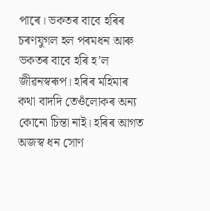পাৰে। ভকতৰ বাবে হৰিৰ চৰণযুগল হল পৰমধন আৰু ভকতৰ বাবে হৰি হ’ল জীৱনস্বৰূপ। হৰিৰ মহিমাৰ কথা বাদদি তেওঁলোকৰ অন্য কোনো চিন্তা নাই। হৰিৰ আগত অজস্ব ধন সোণ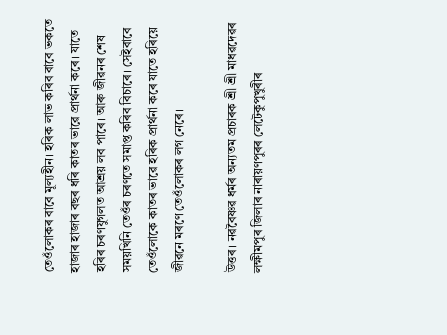তেওঁলোকৰ বাবে মূল্যহীন। হৰিক লাভ কৰিব বাবে ভকতে হাজাৰ হাজাৰ বছৰ ধৰি কাতৰ ভাৱে প্ৰাৰ্থনা কৰে। যাতে হৰিৰ চৰণযুগলত আশ্ৰয় লব পাৰে। আৰু জীৱনৰ শেষ সময়খিনি তেওঁৰ চৰণতে সমাপ্ত কৰিব বিচাৰে। সেইবাবে তেওঁলোকে কাতৰ ভাৱে হৰিক প্ৰাৰ্থনা কৰে যাতে হৰিয়ে জীৱনে মৰণে তেওঁলোকৰ লগ নেৰে।

উত্তৰ। নৱবৈষ্ণৱ ধৰ্মৰ অন্যতম প্ৰচাৰক শ্ৰী শ্ৰী মাধৱদেৱৰ লক্ষীমপুৰ জিলাৰ নাৰায়ণপুৰৰ লেটেকুপুখুৰীৰ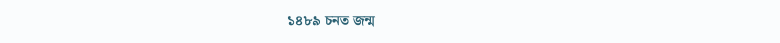১৪৮৯ চনত জন্ম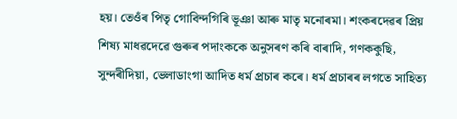হয়। তেওঁৰ পিতৃ গোবিন্দগিৰি ভূঞা আৰু মাতৃ মনোৰমা। শংকৰদেৱৰ প্ৰিয় শিষ্য মাধৱদেৱে গুৰুৰ পদাংককে অনুসৰণ কৰি বাৰাদি, গণককুছি, সুন্দৰীদিয়া, ভেলাডাংগা আদিত ধৰ্ম প্ৰচাৰ কৰে। ধৰ্ম প্ৰচাৰৰ লগতে সাহিত্য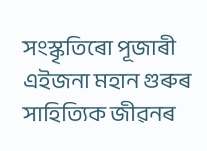সংস্কৃতিৰো পূজাৰী এইজনা মহান গুৰুৰ সাহিত্যিক জীৱনৰ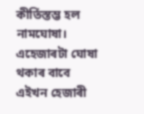কীৰ্তিস্তম্ভ হল নামঘোষা। এহেজাৰটা ঘোষা থকাৰ বাবে এইখন হেজাৰী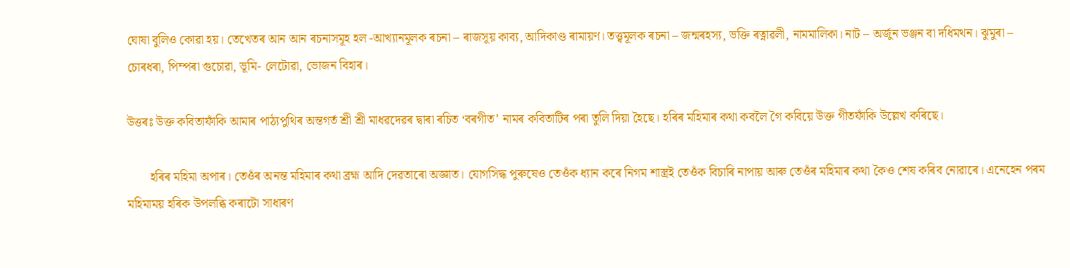ঘোষা বুলিও কোৱা হয়। তেখেতৰ আন আন ৰচনাসমূহ হল -আখ্যানমূলক ৰচনা – ৰাজসূয় কাব্য, আদিকাণ্ড ৰামায়ণ। তত্ত্বমূলক ৰচনা – জন্মৰহস্য, ভক্তি ৰত্নাৱলী, নামমালিকা। নাট – অৰ্জুন ভঞ্জন বা দধিমথন। ঝুমুৰা – চোৰধৰা, পিম্পৰা গুচোৱা, ভূমি- লেটোৱা, ভোজন বিহাৰ।

উত্তৰঃ উক্ত কবিতাফাঁকি আমাৰ পাঠ্যপুথিৰ অন্তগৰ্ত শ্ৰী শ্ৰী মাধৱদেৱৰ দ্বাৰা ৰচিত ‘বৰগীত’ নামৰ কবিতাটিৰ পৰা তুলি দিয়া হৈছে। হৰিৰ মহিমাৰ কথা কবলৈ গৈ কবিয়ে উক্ত গীতফাঁকি উল্লেখ কৰিছে।

       হৰিৰ মহিমা অপাৰ। তেওঁৰ অনন্ত মহিমাৰ কথা ব্ৰহ্ম আদি দেৱতাৰো অজ্ঞাত। যোগসিদ্ধ পুৰুষেও তেওঁক ধ্যান কৰে নিগম শাস্ত্ৰই তেওঁক বিচাৰি নাপায় আৰু তেওঁৰ মহিমাৰ কথা কৈও শেষ কৰিব নোৱাৰে। এনেহেন পৰম মহিমাময় হৰিক উপলব্ধি কৰাটো সাধাৰণ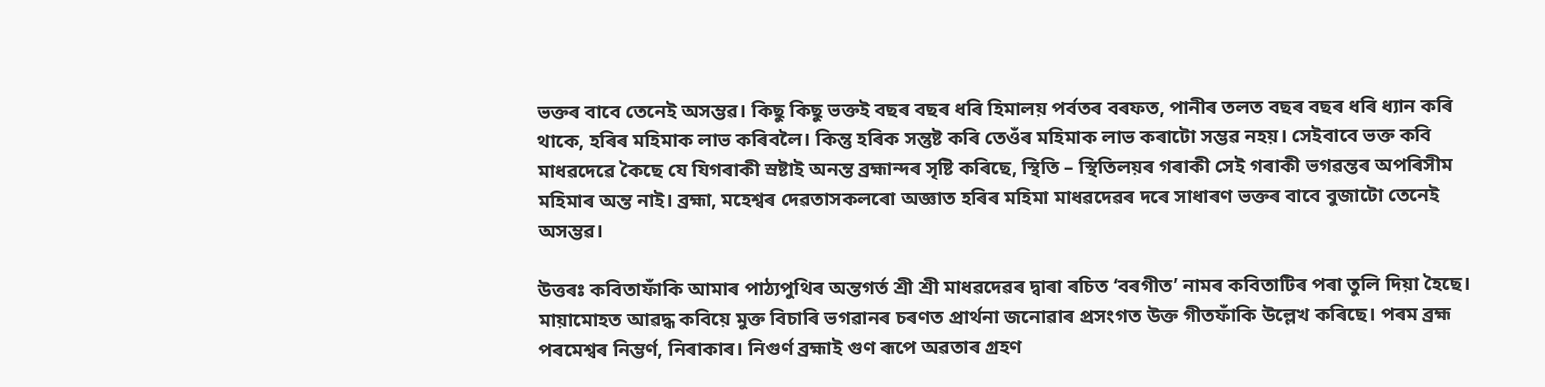ভক্তৰ বাবে তেনেই অসম্ভৱ। কিছু কিছু ভক্তই বছৰ বছৰ ধৰি হিমালয় পৰ্বতৰ বৰফত, পানীৰ তলত বছৰ বছৰ ধৰি ধ্যান কৰি থাকে, হৰিৰ মহিমাক লাভ কৰিবলৈ। কিন্তু হৰিক সন্তুষ্ট কৰি তেওঁৰ মহিমাক লাভ কৰাটো সম্ভৱ নহয়। সেইবাবে ভক্ত কবি মাধৱদেৱে কৈছে যে যিগৰাকী স্ৰষ্টাই অনন্ত ব্ৰহ্মান্দৰ সৃষ্টি কৰিছে, স্থিতি – স্থিতিলয়ৰ গৰাকী সেই গৰাকী ভগৱন্তৰ অপৰিসীম মহিমাৰ অন্ত নাই। ব্ৰহ্মা, মহেশ্বৰ দেৱতাসকলৰো অজ্ঞাত হৰিৰ মহিমা মাধৱদেৱৰ দৰে সাধাৰণ ভক্তৰ বাবে বুজাটো তেনেই অসম্ভৱ।

উত্তৰঃ কবিতাফাঁকি আমাৰ পাঠ্যপুথিৰ অন্তগৰ্ত শ্ৰী শ্ৰী মাধৱদেৱৰ দ্বাৰা ৰচিত ‘বৰগীত’ নামৰ কবিতাটিৰ পৰা তুলি দিয়া হৈছে। মায়ামোহত আৱদ্ধ কবিয়ে মুক্ত বিচাৰি ভগৱানৰ চৰণত প্ৰাৰ্থনা জনোৱাৰ প্ৰসংগত উক্ত গীতফাঁকি উল্লেখ কৰিছে। পৰম ব্ৰহ্ম পৰমেশ্বৰ নিম্ভৰ্ণ, নিৰাকাৰ। নিগুৰ্ণ ব্ৰহ্মাই গুণ ৰূপে অৱতাৰ গ্ৰহণ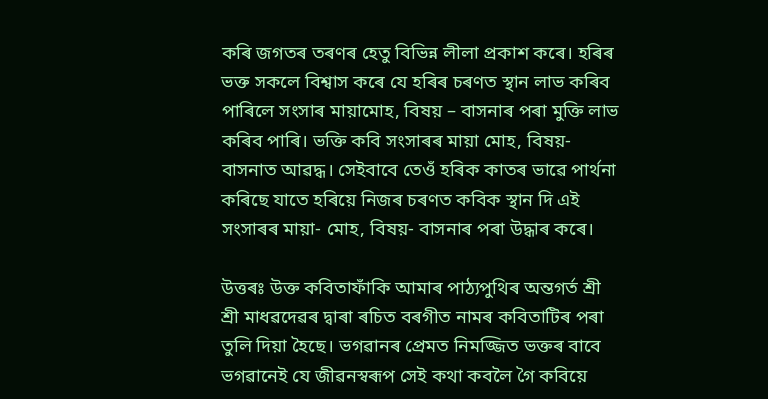কৰি জগতৰ তৰণৰ হেতু বিভিন্ন লীলা প্ৰকাশ কৰে। হৰিৰ ভক্ত সকলে বিশ্বাস কৰে যে হৰিৰ চৰণত স্থান লাভ কৰিব পাৰিলে সংসাৰ মায়ামোহ, বিষয় – বাসনাৰ পৰা মুক্তি লাভ কৰিব পাৰি। ভক্তি কবি সংসাৰৰ মায়া মোহ, বিষয়- বাসনাত আৱদ্ধ। সেইবাবে তেওঁ হৰিক কাতৰ ভাৱে পাৰ্থনা কৰিছে যাতে হৰিয়ে নিজৰ চৰণত কবিক স্থান দি এই সংসাৰৰ মায়া- মোহ, বিষয়- বাসনাৰ পৰা উদ্ধাৰ কৰে।

উত্তৰঃ উক্ত কবিতাফাঁকি আমাৰ পাঠ্যপুথিৰ অন্তগৰ্ত শ্ৰী শ্ৰী মাধৱদেৱৰ দ্বাৰা ৰচিত বৰগীত নামৰ কবিতাটিৰ পৰা তুলি দিয়া হৈছে। ভগৱানৰ প্ৰেমত নিমজ্জিত ভক্তৰ বাবে ভগৱানেই যে জীৱনস্বৰূপ সেই কথা কবলৈ গৈ কবিয়ে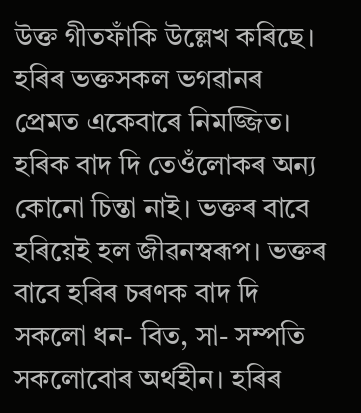উক্ত গীতফাঁকি উল্লেখ কৰিছে। হৰিৰ ভক্তসকল ভগৱানৰ প্ৰেমত একেবাৰে নিমজ্জিত। হৰিক বাদ দি তেওঁলোকৰ অন্য কোনো চিন্তা নাই। ভক্তৰ বাবে হৰিয়েই হল জীৱনস্বৰূপ। ভক্তৰ বাবে হৰিৰ চৰণক বাদ দি সকলো ধন- বিত, সা- সম্পতি সকলোবোৰ অৰ্থহীন। হৰিৰ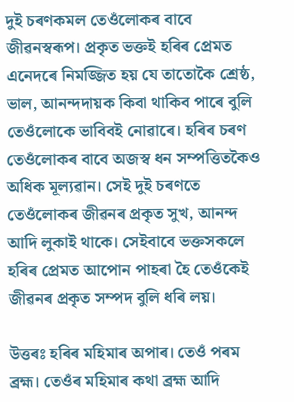দুই চৰণকমল তেওঁলোকৰ বাবে জীৱনস্বৰূপ। প্ৰকৃত ভক্তই হৰিৰ প্ৰেমত এনেদৰে নিমজ্জিত হয় যে তাতোকৈ শ্ৰেষ্ঠ, ভাল, আনন্দদায়ক কিবা থাকিব পাৰে বুলি তেওঁলোকে ভাবিবই নোৱাৰে। হৰিৰ চৰণ তেওঁলোকৰ বাবে অজস্ব ধন সম্পত্তিতকৈও অধিক মূল্যৱান। সেই দুই চৰণতে তেওঁলোকৰ জীৱনৰ প্ৰকৃত সুখ, আনন্দ আদি লুকাই থাকে। সেইবাবে ভক্তসকলে হৰিৰ প্ৰেমত আপোন পাহৰা হৈ তেওঁকেই জীৱনৰ প্ৰকৃত সম্পদ বুলি ধৰি লয়।

উত্তৰঃ হৰিৰ মহিমাৰ অপাৰ। তেওঁ পৰম ব্ৰহ্ম। তেওঁৰ মহিমাৰ কথা ব্ৰহ্ম আদি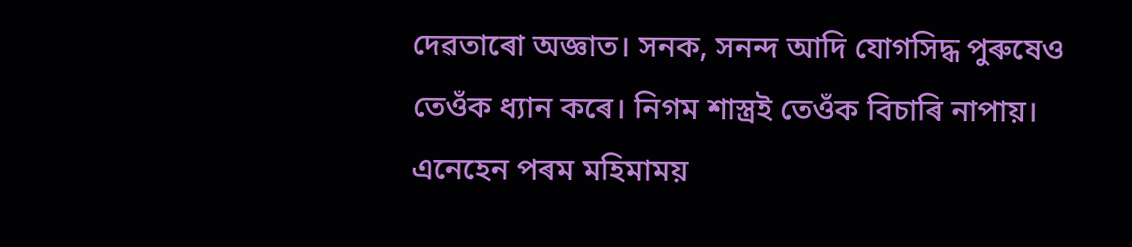দেৱতাৰো অজ্ঞাত। সনক, সনন্দ আদি যোগসিদ্ধ পুৰুষেও তেওঁক ধ্যান কৰে। নিগম শাস্ত্ৰই তেওঁক বিচাৰি নাপায়। এনেহেন পৰম মহিমাময়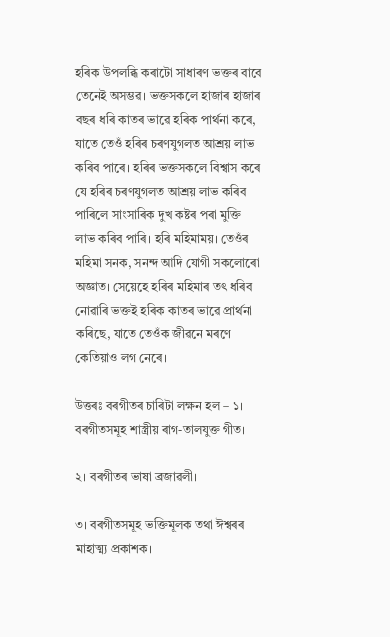হৰিক উপলব্ধি কৰাটো সাধাৰণ ভক্তৰ বাবে তেনেই অসম্ভৱ। ভক্তসকলে হাজাৰ হাজাৰ বছৰ ধৰি কাতৰ ভাৱে হৰিক পাৰ্থনা কৰে, যাতে তেওঁ হৰিৰ চৰণযুগলত আশ্ৰয় লাভ কৰিব পাৰে। হৰিৰ ভক্তসকলে বিশ্বাস কৰে যে হৰিৰ চৰণযুগলত আশ্ৰয় লাভ কৰিব পাৰিলে সাংসাৰিক দুখ কষ্টৰ পৰা মুক্তি লাভ কৰিব পাৰি। হৰি মহিমাময়। তেওঁৰ মহিমা সনক, সনন্দ আদি যোগী সকলোৰো অজ্ঞাত। সেয়েহে হৰিৰ মহিমাৰ তৎ ধৰিব নোৱাৰি ভক্তই হৰিক কাতৰ ভাৱে প্ৰাৰ্থনা কৰিছে, যাতে তেওঁক জীৱনে মৰণে কেতিয়াও লগ নেৰে।

উত্তৰঃ বৰগীতৰ চাৰিটা লক্ষন হল – ১। বৰগীতসমূহ শাস্ত্রীয় ৰাগ-তালযুক্ত গীত।

২। বৰগীতৰ ভাষা ব্ৰজাৱলী।

৩। বৰগীতসমূহ ভক্তিমূলক তথা ঈশ্বৰৰ মাহাত্ম্য প্রকাশক।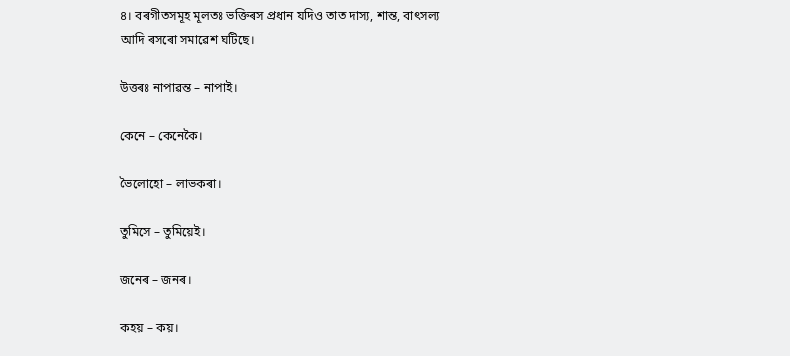৪। বৰগীতসমূহ মূলতঃ ভক্তিৰস প্রধান যদিও তাত দাস্য, শান্ত, বাৎসল্য আদি ৰসৰো সমাৱেশ ঘটিছে।

উত্তৰঃ নাপাৱন্ত – নাপাই।

কেনে – কেনেকৈ।

ভৈলোহো – লাভকৰা।

তুমিসে – তুমিয়েই।

জনেৰ – জনৰ।

কহয় – কয়।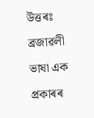উত্তৰঃ ব্ৰজাৱলী ভাষা এক প্ৰকাৰৰ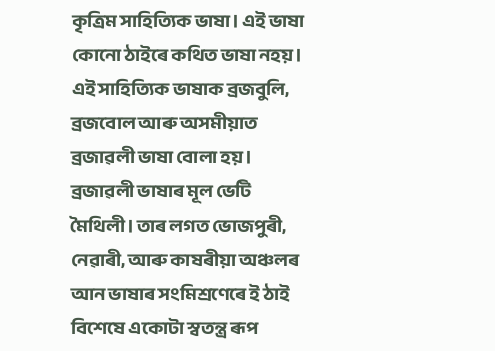কৃত্ৰিম সাহিত্যিক ভাষা। এই ভাষা কোনো ঠাইৰে কথিত ভাষা নহয়। এই সাহিত্যিক ভাষাক ব্রজবুলি, ব্রজবোল আৰু অসমীয়াত ব্ৰজাৱলী ভাষা বোলা হয়। ব্ৰজাৱলী ভাষাৰ মূল ভেটি মৈথিলী। তাৰ লগত ভোজপুৰী, নেৱাৰী, আৰু কাষৰীয়া অঞ্চলৰ আন ভাষাৰ সংমিশ্রণেৰে ই ঠাই বিশেষে একোটা স্বতন্ত্র ৰূপ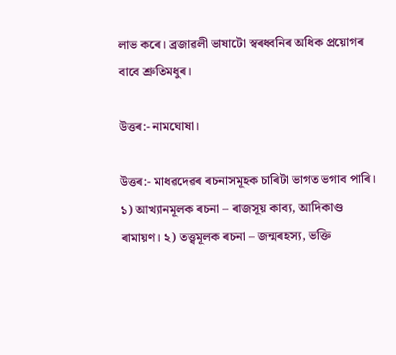লাভ কৰে। ব্ৰজাৱলী ভাষাটো স্বৰধ্বনিৰ অধিক প্ৰয়োগৰ বাবে শ্রুতিমধুৰ।

উত্তৰ:- নামঘোষা।

উত্তৰ:- মাধৱদেৱৰ ৰচনাসমূহক চাৰিটা ভাগত ভগাব পাৰি। ১) আখ্যানমূলক ৰচনা – ৰাজসূয় কাব্য, আদিকাণ্ড ৰামায়ণ। ২) তত্ত্বমূলক ৰচনা – জন্মৰহস্য, ভক্তি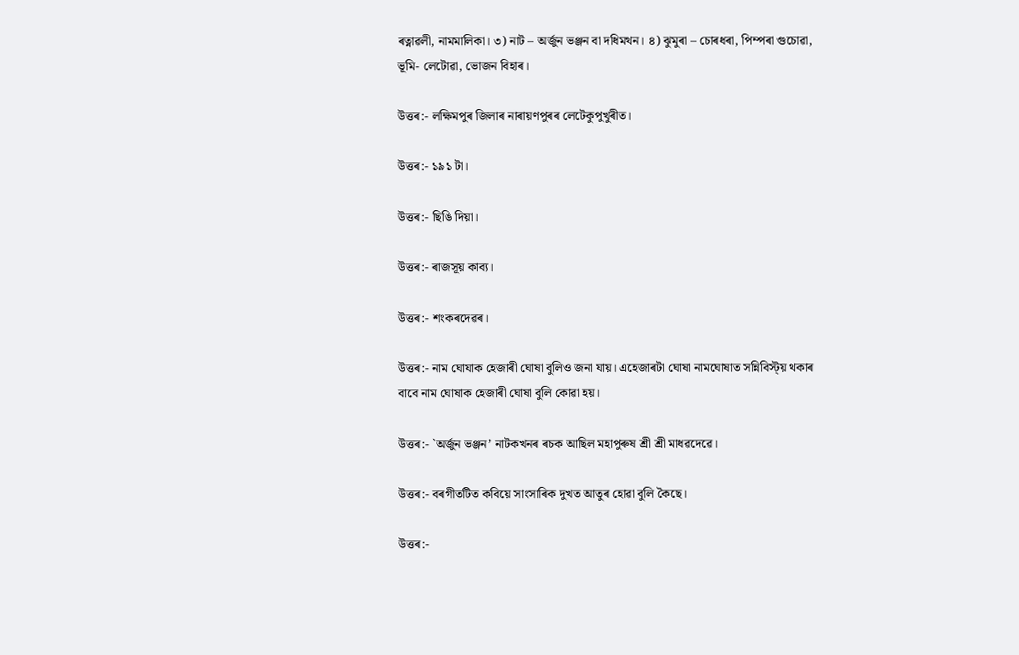ৰত্নাৱলী, নামমালিকা। ৩) নাট – অৰ্জুন ভঞ্জন বা দধিমথন। ৪) ঝুমুৰা – চোৰধৰা, পিম্পৰা গুচোৱা, ভূমি- লেটোৱা, ভোজন বিহাৰ।

উত্তৰ:- লক্ষিমপুৰ জিলাৰ নাৰায়ণপুৰৰ লেটেকুপুখুৰীত।

উত্তৰ:- ১৯১ টা।

উত্তৰ:- ছিঙি দিয়া।

উত্তৰ:- ৰাজসূয় কাব্য।

উত্তৰ:- শংকৰদেৱৰ।

উত্তৰ:- নাম ঘোযাক হেজাৰী ঘোষা বুলিও জনা যায়। এহেজাৰটা ঘোষা নামঘোষাত সন্নিবিস্ট্য় থকাৰ বাবে নাম ঘোষাক হেজাৰী ঘোষা বুলি কোৱা হয়।

উত্তৰ:- `অৰ্জুন ভঞ্জন’ নাটকখনৰ ৰচক আছিল মহাপুৰুষ শ্ৰী শ্ৰী মাধৱদেৱে।

উত্তৰ:- বৰগীতটিত কবিয়ে সাংসাৰিক দুখত আতুৰ হোৱা বুলি কৈছে।

উত্তৰ:-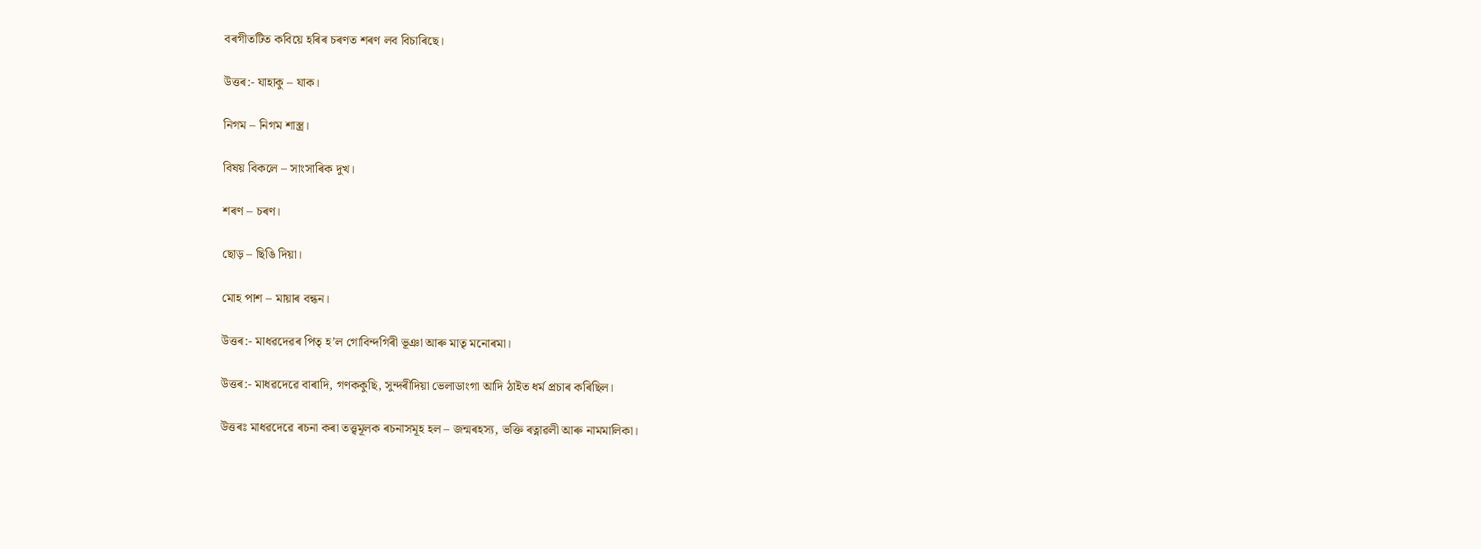বৰগীতটিত কবিয়ে হৰিৰ চৰণত শৰণ লব বিচাৰিছে।

উত্তৰ:- যাহাকু – যাক।

নিগম – নিগম শাস্ত্ৰ।

বিষয় বিকলে – সাংসাৰিক দুখ।

শৰণ – চৰণ।

ছোড় – ছিঙি দিয়া।

মোহ পাশ – মায়াৰ বন্ধন।

উত্তৰ:- মাধৱদেৱৰ পিতৃ হ’ল গোবিন্দগিৰী ভূঞা আৰু মাতৃ মনোৰমা।

উত্তৰ:- মাধৱদেৱে বাৰাদি, গণককুছি, সুন্দৰীদিয়া ভেলাডাংগা আদি ঠাইত ধৰ্ম প্ৰচাৰ কৰিছিল।

উত্তৰঃ মাধৱদেৱে ৰচনা কৰা তত্ত্বমূলক ৰচনাসমূহ হল – জন্মৰহস্য, ভক্তি ৰত্নাৱলী আৰু নামমালিকা।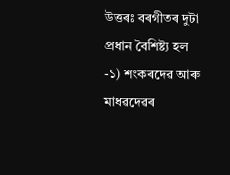উত্তৰঃ বৰগীতৰ দুটা প্ৰধান বৈশিষ্ট্য হল -১) শংকৰদেৱ আৰু মাধৱদেৱৰ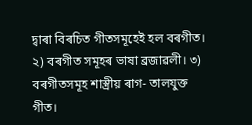দ্বাৰা বিৰচিত গীতসমূহেই হল বৰগীত। ২) বৰগীত সমূহৰ ভাষা ব্ৰজাৱলী। ৩) বৰগীতসমূহ শাস্ত্ৰীয় ৰাগ- তালযুক্ত গীত।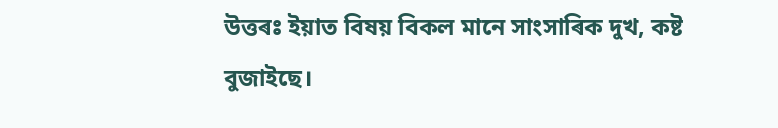উত্তৰঃ ইয়াত বিষয় বিকল মানে সাংসাৰিক দুখ, কষ্ট বুজাইছে।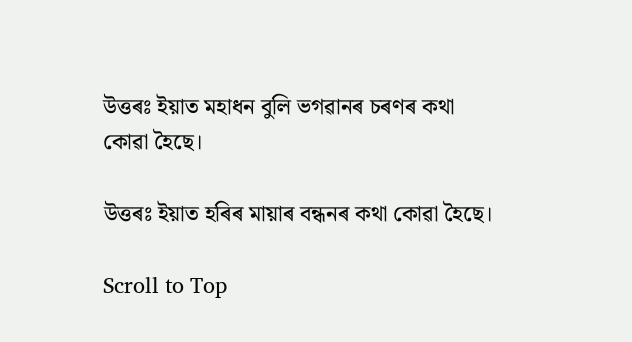উত্তৰঃ ইয়াত মহাধন বুলি ভগৱানৰ চৰণৰ কথা কোৱা হৈছে।

উত্তৰঃ ইয়াত হৰিৰ মায়াৰ বন্ধনৰ কথা কোৱা হৈছে।

Scroll to Top